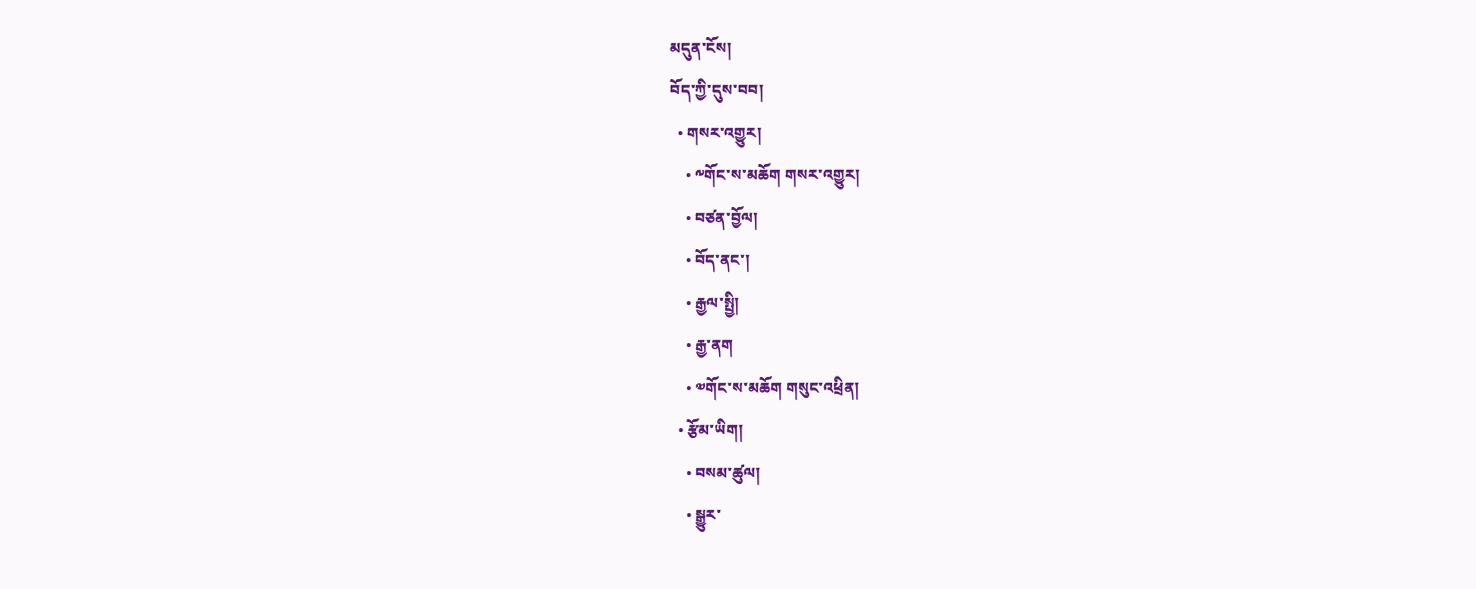མདུན་ངོས།
བོད་ཀྱི་དུས་བབ།
  • གསར་འགྱུར།
    • ༸གོང་ས་མཆོག གསར་འགྱུར།
    • བཙན་བྱོལ།
    • བོད་ནང་།
    • རྒྱལ་སྤྱི།
    • རྒྱ་ནག
    • ༧གོང་ས་མཆོག གསུང་འཕྲིན།
  • རྩོམ་ཡིག།
    • བསམ་ཚུལ།
    • སྒྱུར་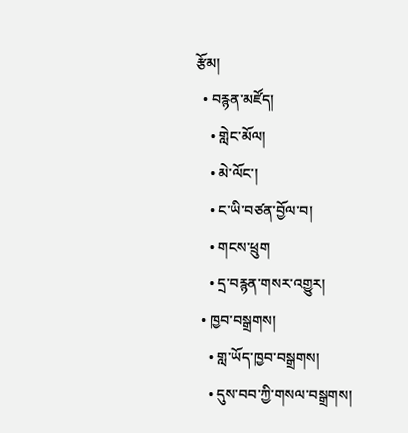རྩོམ།
  • བརྙན་མཛོད།
    • གླེང་མོལ།
    • མེ་ལོང་།
    • ང་ཡི་བཙན་བྱོལ་བ།
    • གངས་ཕྲུག
    • དྲ་བརྙན་གསར་འགྱུར།
  • ཁྱབ་བསྒྲགས།
    • གླ་ཡོད་ཁྱབ་བསྒྲགས།
    • དུས་བབ་ཀྱི་གསལ་བསྒྲགས།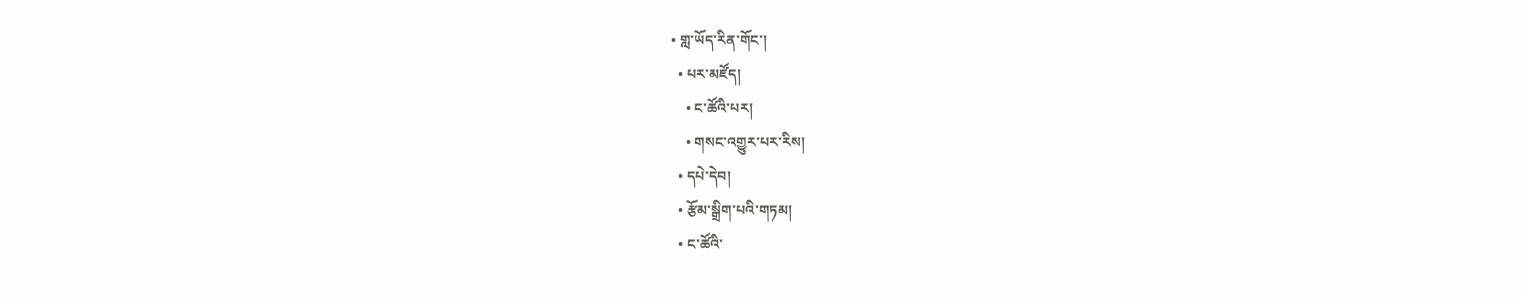• གླ་ཡོད་རིན་གོང་།
  • པར་མཛོད།
    • ང་ཚོའི་པར།
    • གསང་འགྱུར་པར་རིས།
  • དཔེ་དེབ།
  • རྩོམ་སྒྲིག་པའི་གཏམ།
  • ང་ཚོའི་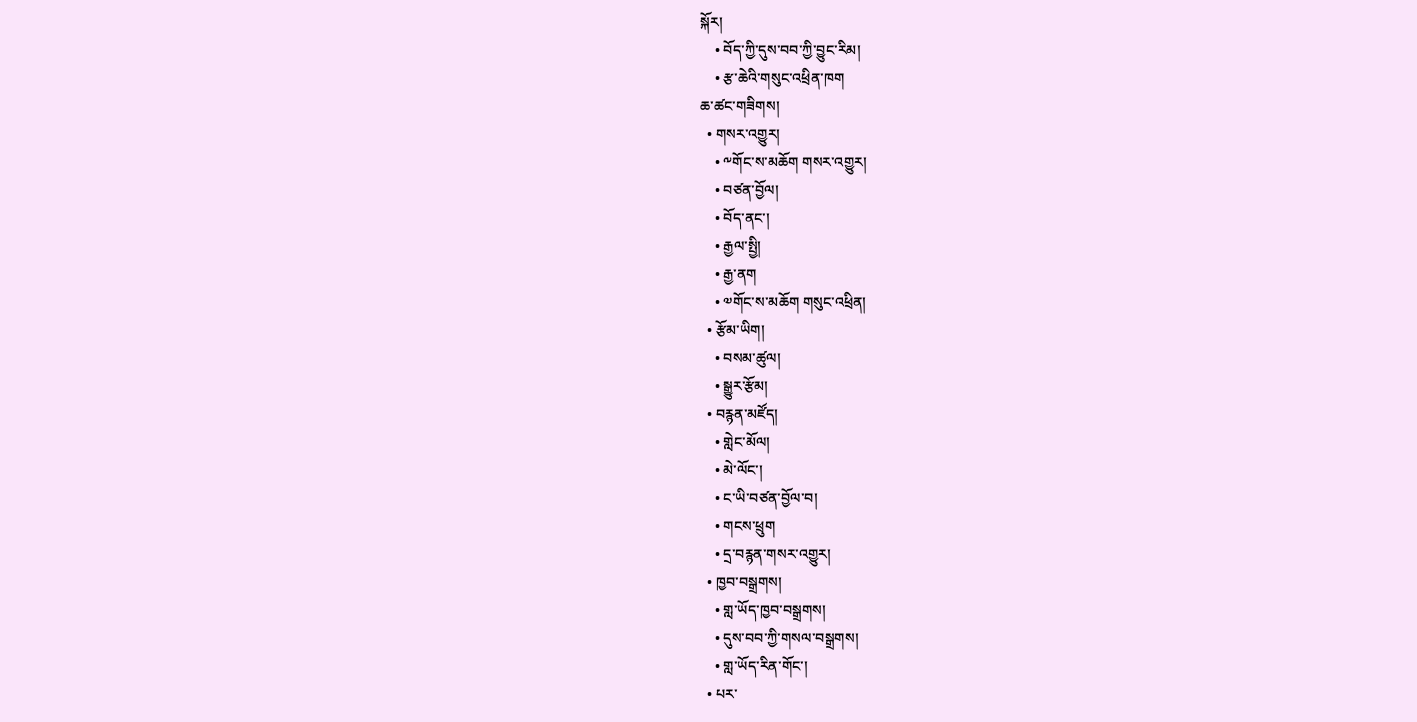སྐོར།
    • བོད་ཀྱི་དུས་བབ་ཀྱི་བྱུང་རིམ།
    • རྩ་ཆེའི་གསུང་འཕྲིན་ཁག
ཆ་ཚང་གཟིགས།
  • གསར་འགྱུར།
    • ༸གོང་ས་མཆོག གསར་འགྱུར།
    • བཙན་བྱོལ།
    • བོད་ནང་།
    • རྒྱལ་སྤྱི།
    • རྒྱ་ནག
    • ༧གོང་ས་མཆོག གསུང་འཕྲིན།
  • རྩོམ་ཡིག།
    • བསམ་ཚུལ།
    • སྒྱུར་རྩོམ།
  • བརྙན་མཛོད།
    • གླེང་མོལ།
    • མེ་ལོང་།
    • ང་ཡི་བཙན་བྱོལ་བ།
    • གངས་ཕྲུག
    • དྲ་བརྙན་གསར་འགྱུར།
  • ཁྱབ་བསྒྲགས།
    • གླ་ཡོད་ཁྱབ་བསྒྲགས།
    • དུས་བབ་ཀྱི་གསལ་བསྒྲགས།
    • གླ་ཡོད་རིན་གོང་།
  • པར་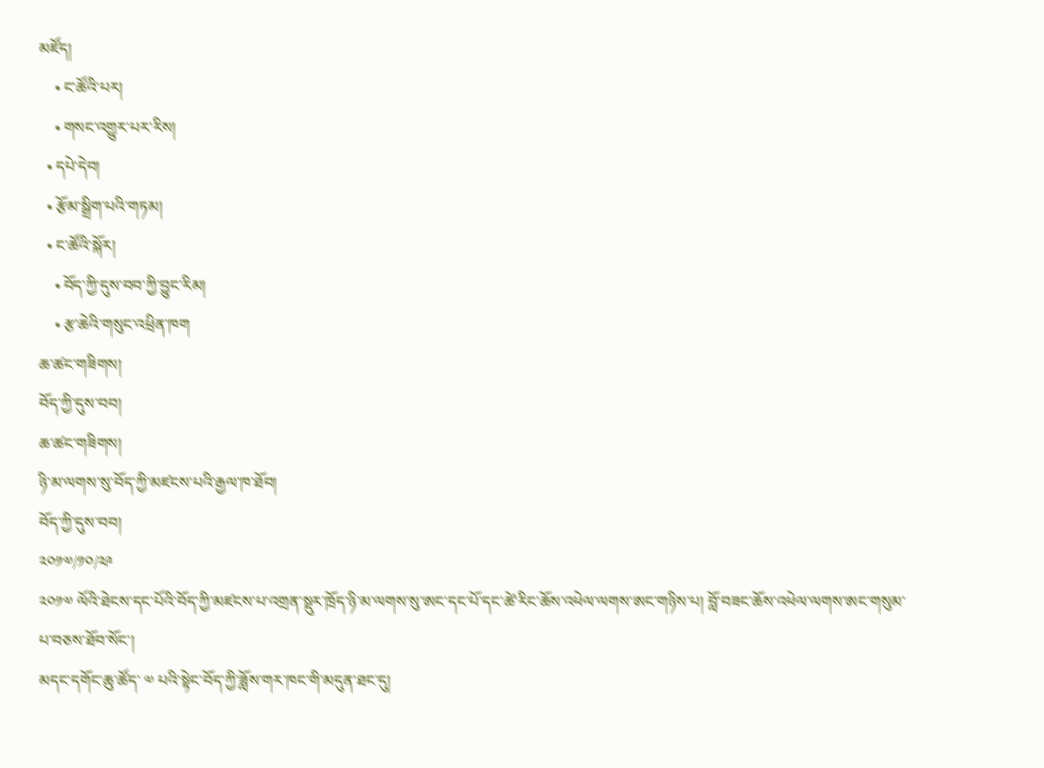མཛོད།
    • ང་ཚོའི་པར།
    • གསང་འགྱུར་པར་རིས།
  • དཔེ་དེབ།
  • རྩོམ་སྒྲིག་པའི་གཏམ།
  • ང་ཚོའི་སྐོར།
    • བོད་ཀྱི་དུས་བབ་ཀྱི་བྱུང་རིམ།
    • རྩ་ཆེའི་གསུང་འཕྲིན་ཁག
ཆ་ཚང་གཟིགས།
བོད་ཀྱི་དུས་བབ།
ཆ་ཚང་གཟིགས།
ཉི་མ་ལགས་སུ་བོད་ཀྱི་མཛངས་པའི་རྒྱལ་ཁ་ཐོབ།
བོད་ཀྱི་དུས་བབ།
༢༠༡༧/༡༠/༢༩
༢༠༡༧ ལོའི་ཐེངས་དང་པོའི་བོད་ཀྱི་མཛངས་པ་འགྲན་སྡུར་ཁྲོད་ཉི་མ་ལགས་སུ་ཨང་དང་པོ་དང་ཚེ་རིང་ཆོས་འཕེལ་ལགས་ཨང་གཉིས་པ། བློ་བཟང་ཆོས་འཕེལ་ལགས་ཨང་གསུམ་པ་བཅས་ཐོབ་སོང་།
མདང་དགོང་ཆུ་ཚོད་ ༧ པའི་སྟེང་བོད་ཀྱི་ཟློས་གར་ཁང་གི་མདུན་ཐང་དུ།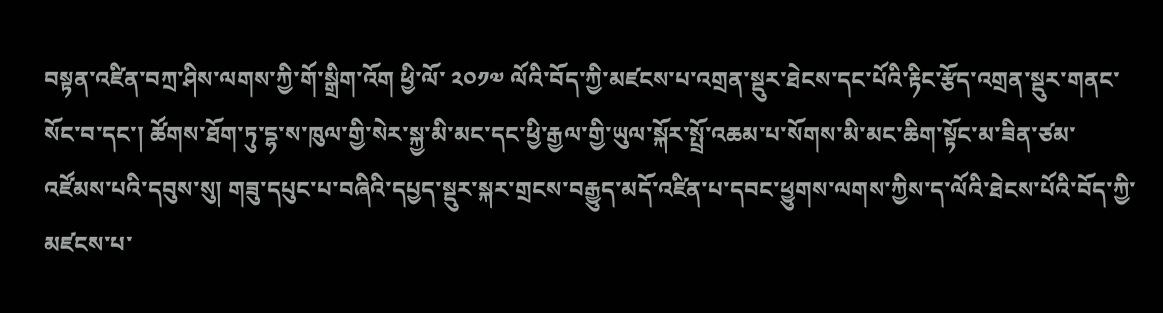བསྟན་འཛིན་བཀྲ་ཤིས་ལགས་ཀྱི་གོ་སྒྲིག་འོག ཕྱི་ལོ་ ༢༠༡༧ ལོའི་བོད་ཀྱི་མཛངས་པ་འགྲན་སྡུར་ཐེངས་དང་པོའི་རྟིང་རྩོད་འགྲན་སྡུར་གནང་སོང་བ་དང་། ཚོགས་ཐོག་ཏུ་དྷ་ས་ཁུལ་གྱི་སེར་སྐྱ་མི་མང་དང་ཕྱི་རྒྱལ་གྱི་ཡུལ་སྐོར་སྤྲོ་འཆམ་པ་སོགས་མི་མང་ཆིག་སྟོང་མ་ཟིན་ཙམ་འཛོམས་པའི་དབུས་སུ། གཟུ་དཔུང་པ་བཞིའི་དཔྱད་སྡུར་སྐར་གྲངས་བརྒྱུད་མདོ་འཛིན་པ་དབང་ཕྱུགས་ལགས་ཀྱིས་ད་ལོའི་ཐེངས་པོའི་བོད་ཀྱི་མཛངས་པ་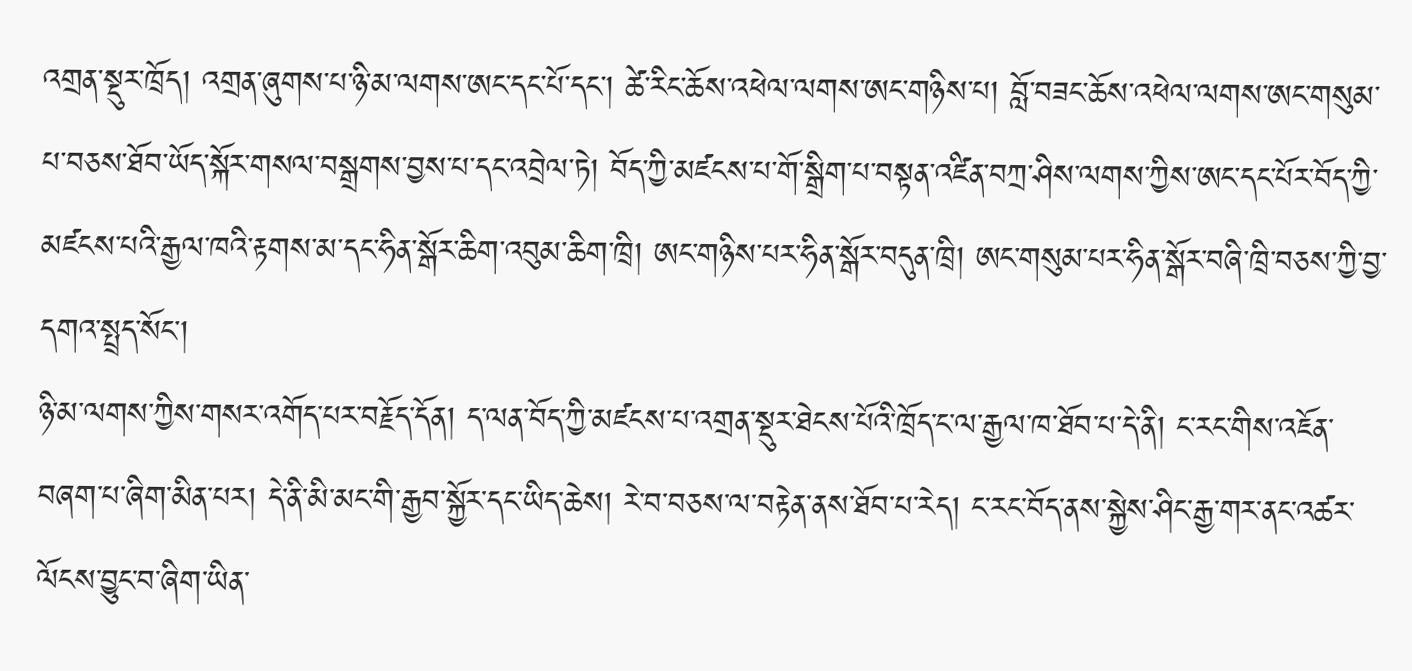འགྲན་སྡུར་ཁྲོད། འགྲན་ཞུགས་པ་ཉི་མ་ལགས་ཨང་དང་པོ་དང་། ཚེ་རིང་ཆོས་འཕེལ་ལགས་ཨང་གཉིས་པ། བློ་བཟང་ཆོས་འཕེལ་ལགས་ཨང་གསུམ་པ་བཅས་ཐོབ་ཡོད་སྐོར་གསལ་བསྒྲགས་བྱས་པ་དང་འབྲེལ་ཏེ། བོད་ཀྱི་མཛངས་པ་གོ་སྒྲིག་པ་བསྟན་འཛིན་བཀྲ་ཤིས་ལགས་ཀྱིས་ཨང་དང་པོར་བོད་ཀྱི་མཛངས་པའི་རྒྱལ་ཁའི་རྟགས་མ་དང་ཧིན་སྒོར་ཆིག་འབུམ་ཆིག་ཁྲི། ཨང་གཉིས་པར་ཧིན་སྒོར་བདུན་ཁྲི། ཨང་གསུམ་པར་ཧིན་སྒོར་བཞི་ཁྲི་བཅས་ཀྱི་བྱ་དགའ་སྤྲད་སོང་།
ཉི་མ་ལགས་ཀྱིས་གསར་འགོད་པར་བརྗོད་དོན། ད་ལན་བོད་ཀྱི་མཛངས་པ་འགྲན་སྡུར་ཐེངས་པོའི་ཁྲོད་ང་ལ་རྒྱལ་ཁ་ཐོབ་པ་དེ་ནི། ང་རང་གིས་འཇོན་བཞག་པ་ཞིག་མིན་པར། དེ་ནི་མི་མང་གི་རྒྱབ་སྐྱོར་དང་ཡིད་ཆེས། རེ་བ་བཅས་ལ་བརྟེན་ནས་ཐོབ་པ་རེད། ང་རང་བོད་ནས་སྐྱེས་ཤིང་རྒྱ་གར་ནང་འཚར་ལོངས་བྱུང་བ་ཞིག་ཡིན་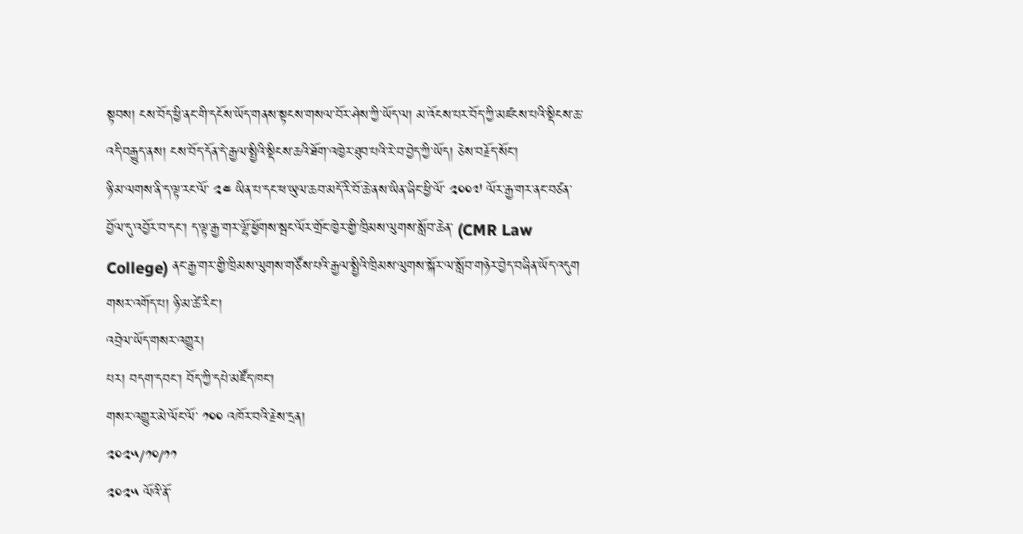སྟབས། ངས་བོད་ཕྱི་ནང་གི་དངོས་ཡོད་གནས་སྟངས་གསལ་བོར་ཤེས་ཀྱི་ཡོད་ལ། མ་འོངས་པར་བོད་ཀྱི་མཛངས་པའི་སྡིངས་ཆ་འདི་བརྒྱུད་ནས། ངས་བོད་དོན་དེ་རྒྱལ་སྤྱིའི་སྡིངས་ཆའི་ཐོག་འཁྱེར་ཐུབ་པའི་རེ་བ་བྱེད་ཀྱི་ཡོད། ཅེས་བརྗོད་སོང་།
ཉི་མ་ལགས་ནི་ད་ལྟ་རང་ལོ་ ༢༤ ཡིན་པ་དང་ཕ་ཡུལ་ཆབ་མདོ་རི་བོ་ཆེ་ནས་ཡིན་ཞིང་ཕྱི་ལོ་ ༢༠༠༧ ལོར་རྒྱ་གར་ནང་བཙན་བྱོལ་དུ་འབྱོར་བ་དང་། ད་ལྟ་རྒྱ་གར་ལྷོ་ཕྱོགས་སྦང་ལོར་གྲོང་ཁྱེར་གྱི་ཁྲིམས་ལུགས་སློབ་ཆེན་ (CMR Law College) ནང་རྒྱ་གར་གྱི་ཁྲིམས་ལུགས་གཙོས་པའི་རྒྱལ་སྤྱིའི་ཁྲིམས་ལུགས་སྐོར་ལ་སློབ་གཉེར་བྱེད་བཞིན་ཡོད་འདུག
གསར་འགོད་པ། ཉི་མ་ཚེ་རིང་།
འབྲེལ་ཡོད་གསར་འགྱུར།
པར། བདག་དབང་། བོད་ཀྱི་དཔེ་མཛོད་ཁང་།
གསར་འགྱུར་མེ་ལོང་ལོ་ ༡༠༠ འཁོར་བའི་རྗེས་དྲན།
༢༠༢༥/༡༠/༡༡
༢༠༢༥ ལོའི་ནོ་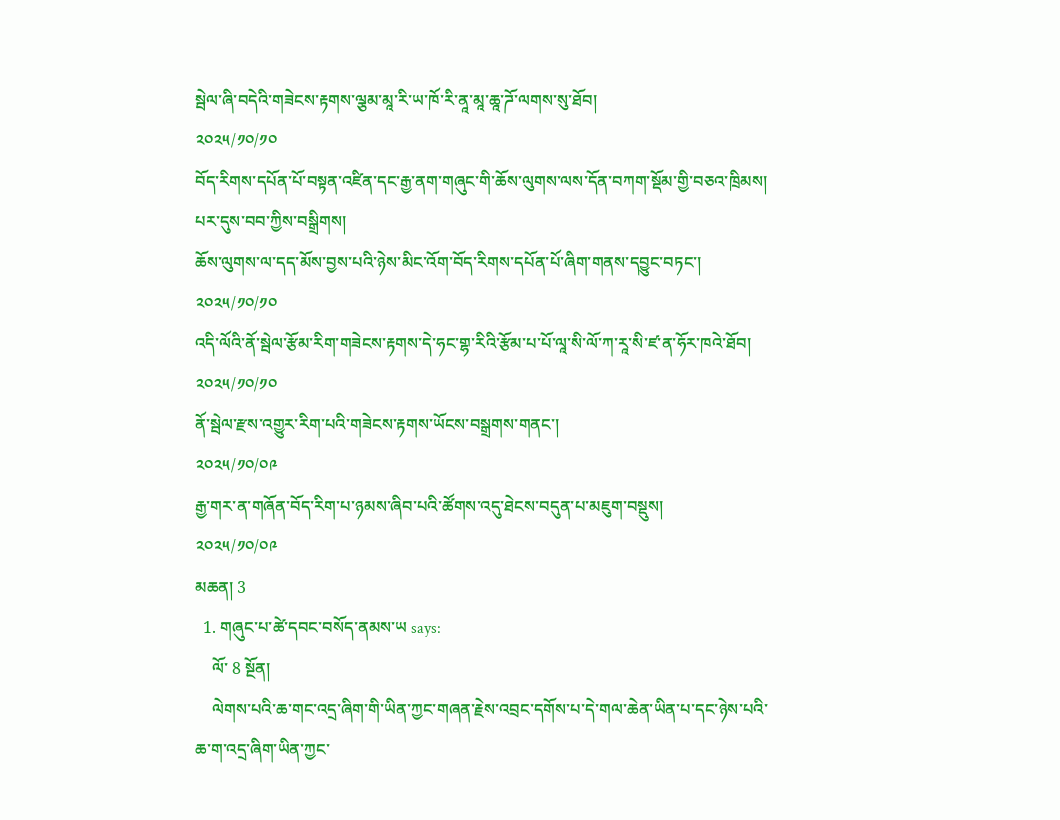སྦེལ་ཞི་བདེའི་གཟེངས་རྟགས་ལྕམ་མཱ་རི་ཡ་ཁོ་རི་ནཱ་མཱ་ཆཱ་ཌོ་ལགས་སུ་ཐོབ།
༢༠༢༥/༡༠/༡༠
བོད་རིགས་དཔོན་པོ་བསྟན་འཛིན་དང་རྒྱ་ནག་གཞུང་གི་ཆོས་ལུགས་ལས་དོན་བཀག་སྡོམ་གྱི་བཅའ་ཁྲིམས། པར་དུས་བབ་ཀྱིས་བསྒྲིགས།
ཆོས་ལུགས་ལ་དད་མོས་བྱས་པའི་ཉེས་མིང་འོག་བོད་རིགས་དཔོན་པོ་ཞིག་གནས་དབྱུང་བཏང་།
༢༠༢༥/༡༠/༡༠
འདི་ལོའི་ནོ་སྦེལ་རྩོམ་རིག་གཟེངས་རྟགས་དེ་ཧང་གྷ་རིའི་རྩོམ་པ་པོ་ལཱ་སི་ལོ་ཀ་རཱ་སི་ཛ་ན་ཧོར་ཁའེ་ཐོབ།
༢༠༢༥/༡༠/༡༠
ནོ་སྦེལ་རྫས་འགྱུར་རིག་པའི་གཟེངས་རྟགས་ཡོངས་བསྒྲགས་གནང་།
༢༠༢༥/༡༠/༠༩
རྒྱ་གར་ན་གཞོན་བོད་རིག་པ་ཉམས་ཞིབ་པའི་ཚོགས་འདུ་ཐེངས་བདུན་པ་མཇུག་བསྡུས།
༢༠༢༥/༡༠/༠༩
མཆན། 3
  1. གཞུང་པ་ཚེ་དབང་བསོད་ནམས་ཡ says:
    ལོ་ 8 སྔོན།
    ལེགས་པའི་ཆ་གང་འདྲ་ཞིག་གི་ཡིན་ཀྱང་གཞན་རྗེས་འབྲང་དགོས་པ་དེ་གལ་ཆེན་ཡིན་པ་དང་ཉེས་པའི་ཆ་ག་འདྲ་ཞིག་ཡིན་ཀྱང་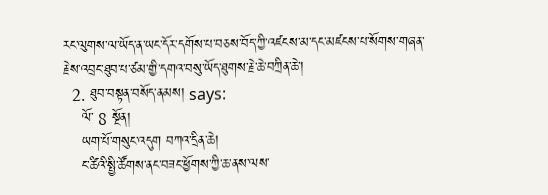རང་ལུགས་ལ་ཡོད་ན་ཡང་དོར་དགོས་པ་བཅས་བོད་ཀྱི་འཛངས་མ་དང་མཛངས་པ་སོགས་གཞན་རྗེས་འབྲང་ཐུབ་པ་ཙམ་གྱི་དགའ་བསུ་ཡོད་ཐུགས་རྗེ་ཆེ་བཀྲིན་ཆེ་།
  2. ཐུབ་བསྟན་བསོད་ནམས། says:
    ལོ་ 8 སྔོན།
    ཡག་པོ་གསུང་འདུག བཀའ་དྲིན་ཆེ།
    ང་ཚིའི་སྤྱི་ཚོགས་ནང་བཟང་ཕྱོགས་ཀྱི་ཆ་ནས་ལས་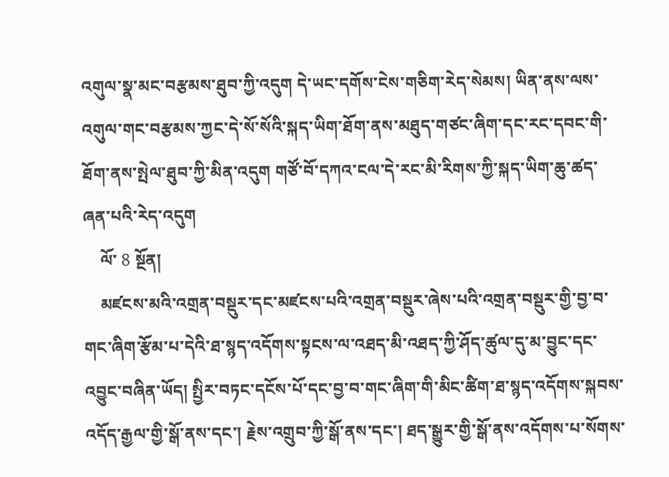འགུལ་སྣ་མང་བརྩམས་ཐུབ་ཀྱི་འདུག དེ་ཡང་དགོས་ངེས་གཅིག་རེད་སེམས། ཡིན་ནས་ལས་འགུལ་གང་བརྩམས་ཀྱང་དེ་སོ་སོའི་སྐད་ཡིག་ཐོག་ནས་མཐུད་གཙང་ཞིག་དང་རང་དབང་གི་ཐོག་ནས་སྤེལ་ཐུབ་ཀྱི་མིན་འདུག གཙོ་བོ་དཀའ་ངལ་དེ་རང་མི་རིགས་ཀྱི་སྐད་ཡིག་ཆུ་ཚད་ཞན་པའི་རེད་འདུག
    ལོ་ 8 སྔོན།
    མཛངས་མའི་འགྲན་བསྡུར་དང་མཛངས་པའི་འགྲན་བསྡུར་ཞེས་པའི་འགྲན་བསྡུར་གྱི་བྱ་བ་གང་ཞིག་རྩོམ་པ་དེའི་ཐ་སྙད་འདོགས་སྟངས་ལ་འཐད་མི་འཐད་ཀྱི་ཤོད་ཚུལ་དུ་མ་བྱུང་དང་འབྱུང་བཞིན་ཡོད། སྤྱིར་བཏང་དངོས་པོ་དང་བྱ་བ་གང་ཞིག་གི་མིང་ཚིག་ཐ་སྙད་འདོགས་སྐབས་འདོད་རྒྱལ་གྱི་སྒོ་ནས་དང་། རྗེས་འགྲུབ་ཀྱི་སྒོ་ནས་དང་། ཐད་སྒྱུར་གྱི་སྒོ་ནས་འདོགས་པ་སོགས་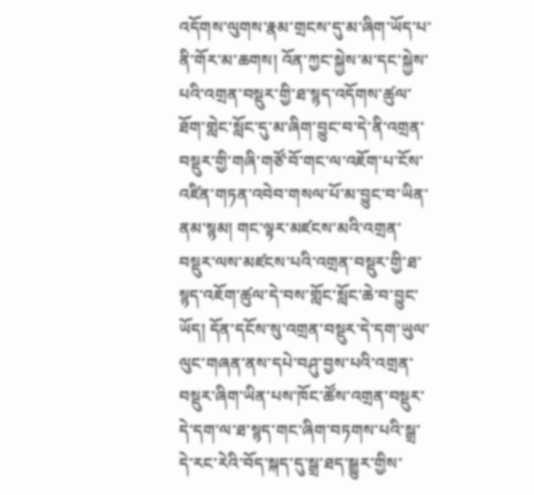འདོགས་ལུགས་རྣམ་གྲངས་དུ་མ་ཞིག་ཡོད་པ་ནི་གོར་མ་ཆགས། འོན་ཀྱང་སྐྱེས་མ་དང་སྐྱེས་པའི་འགྲན་བསྡུར་གྱི་ཐ་སྙད་འདོགས་ཚུལ་ཐོག་གླེང་སློང་དུ་མ་ཞིག་བྱུང་བ་དེ་ནི་འགྲན་བསྡུར་གྱི་གཞི་གཙོ་བོ་གང་ལ་འཇོག་པ་ངོས་འཛིན་གཏན་འབེབ་གསལ་པོ་མ་བྱུང་བ་ཡིན་ནམ་སྙམ། གང་ལྟར་མཛངས་མའི་འགྲན་བསྡུར་ལས་མཛངས་པའི་འགྲན་བསྡུར་གྱི་ཐ་སྙད་འཇོག་ཚུལ་དེ་བས་གློང་སློང་ཆེ་བ་བྱུང་ཡོད། དོན་དངོས་སུ་འགྲན་བསྡུར་དེ་དག་ཡུལ་ལུང་གཞན་ནས་དཔེ་བཤུ་བྱས་པའི་འགྲན་བསྡུར་ཞིག་ཡིན་པས་ཁོང་ཚོས་འགྲན་བསྡུར་དེ་དག་ལ་ཐ་སྙད་གང་ཞིག་བཏགས་པའི་སྒྲ་དེ་རང་རེའི་བོད་སྐད་དུ་སྒྲ་ཐད་སྒྱུར་གྱིས་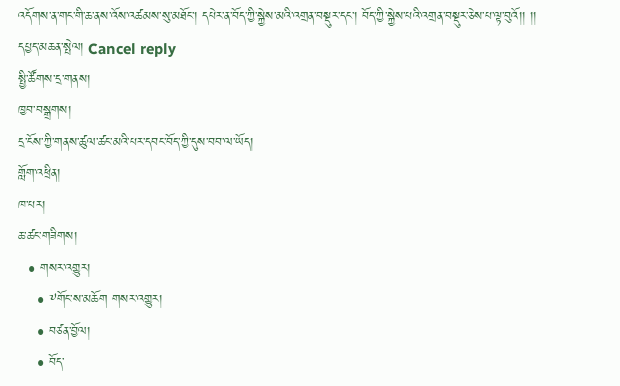འདོགས་ན་གང་གི་ཆ་ནས་འོས་འཚམས་སུ་མཐོང་། དཔེར་ན་བོད་ཀྱི་སྐྱེས་མའི་འགྲན་བསྡུར་དང་། བོད་ཀྱི་སྐྱེས་པའི་འགྲན་བསྡུར་ཅེས་པ་ལྟ་བུའོ།། །།
དཔྱད་མཆན་སྤེལ། Cancel reply
སྤྱི་ཚོགས་དྲ་གནས།
ཁྱབ་བསྒྲགས།
དྲ་ངོས་ཀྱི་གནས་ཚུལ་ཚང་མའི་པར་དབང་བོད་ཀྱི་དུས་བབ་ལ་ཡོད།
གློག་འཕྲིན།
ཁ་པར།
ཆ་ཚང་གཟིགས།
  • གསར་འགྱུར།
    • ༸གོང་ས་མཆོག གསར་འགྱུར།
    • བཙན་བྱོལ།
    • བོད་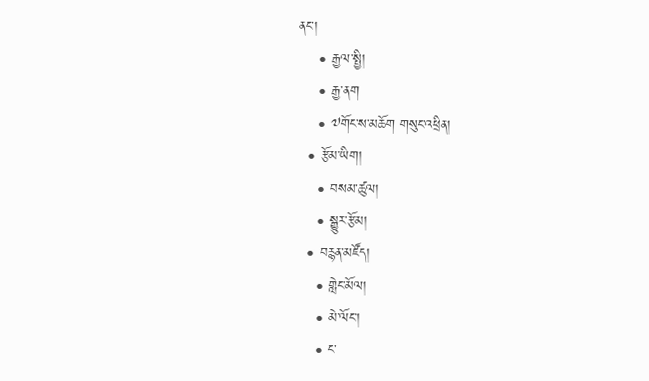ནང་།
    • རྒྱལ་སྤྱི།
    • རྒྱ་ནག
    • ༧གོང་ས་མཆོག གསུང་འཕྲིན།
  • རྩོམ་ཡིག།
    • བསམ་ཚུལ།
    • སྒྱུར་རྩོམ།
  • བརྙན་མཛོད།
    • གླེང་མོལ།
    • མེ་ལོང་།
    • ང་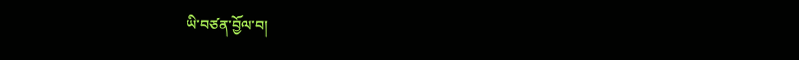ཡི་བཙན་བྱོལ་བ།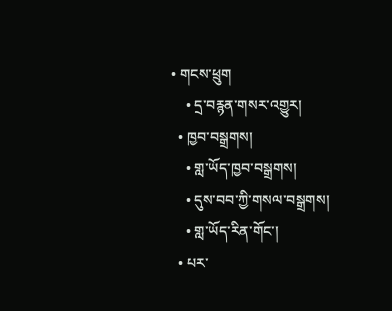• གངས་ཕྲུག
    • དྲ་བརྙན་གསར་འགྱུར།
  • ཁྱབ་བསྒྲགས།
    • གླ་ཡོད་ཁྱབ་བསྒྲགས།
    • དུས་བབ་ཀྱི་གསལ་བསྒྲགས།
    • གླ་ཡོད་རིན་གོང་།
  • པར་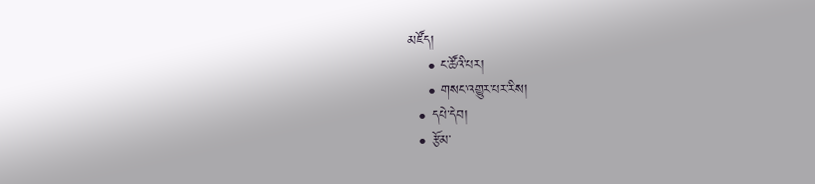མཛོད།
    • ང་ཚོའི་པར།
    • གསང་འགྱུར་པར་རིས།
  • དཔེ་དེབ།
  • རྩོམ་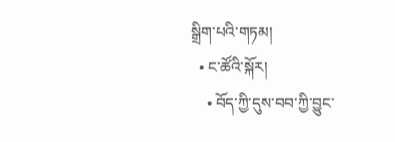སྒྲིག་པའི་གཏམ།
  • ང་ཚོའི་སྐོར།
    • བོད་ཀྱི་དུས་བབ་ཀྱི་བྱུང་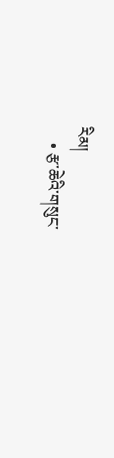རིམ།
    • རྩ་ཆེའི་གསུང་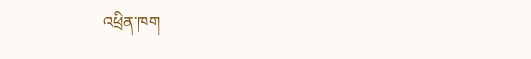འཕྲིན་ཁག